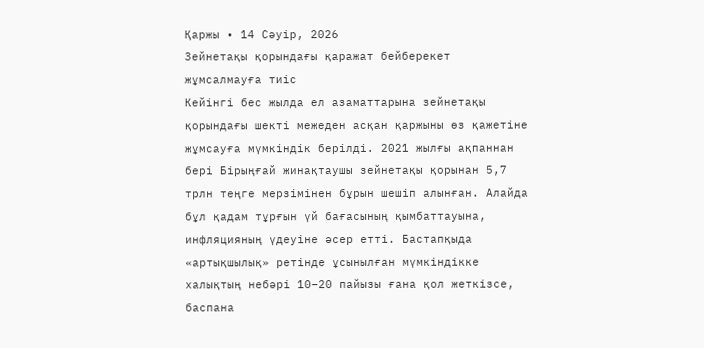Қаржы • 14 Сәуір, 2026
Зейнетақы қорындағы қаражат бейберекет жұмсалмауға тиіс
Кейінгі бес жылда ел азаматтарына зейнетақы қорындағы шекті межеден асқан қаржыны өз қажетіне жұмсауға мүмкіндік берілді. 2021 жылғы ақпаннан бері Бірыңғай жинақтаушы зейнетақы қорынан 5,7 трлн теңге мерзімінен бұрын шешіп алынған. Алайда бұл қадам тұрғын үй бағасының қымбаттауына, инфляцияның үдеуіне әсер етті. Бастапқыда «артықшылық» ретінде ұсынылған мүмкіндікке халықтың небәрі 10–20 пайызы ғана қол жеткізсе, баспана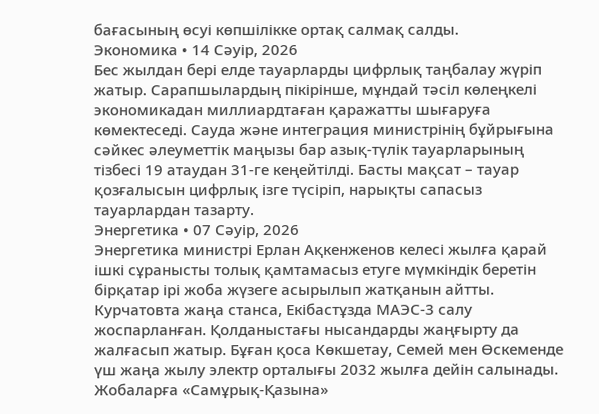бағасының өсуі көпшілікке ортақ салмақ салды.
Экономика • 14 Сәуір, 2026
Бес жылдан бері елде тауарларды цифрлық таңбалау жүріп жатыр. Сарапшылардың пікірінше, мұндай тәсіл көлеңкелі экономикадан миллиардтаған қаражатты шығаруға көмектеседі. Сауда және интеграция министрінің бұйрығына сәйкес әлеуметтік маңызы бар азық-түлік тауарларының тізбесі 19 атаудан 31-ге кеңейтілді. Басты мақсат – тауар қозғалысын цифрлық ізге түсіріп, нарықты сапасыз тауарлардан тазарту.
Энергетика • 07 Сәуір, 2026
Энергетика министрі Ерлан Ақкенженов келесі жылға қарай ішкі сұранысты толық қамтамасыз етуге мүмкіндік беретін бірқатар ірі жоба жүзеге асырылып жатқанын айтты. Курчатовта жаңа станса, Екібастұзда МАЭС-3 салу жоспарланған. Қолданыстағы нысандарды жаңғырту да жалғасып жатыр. Бұған қоса Көкшетау, Семей мен Өскеменде үш жаңа жылу электр орталығы 2032 жылға дейін салынады. Жобаларға «Самұрық-Қазына»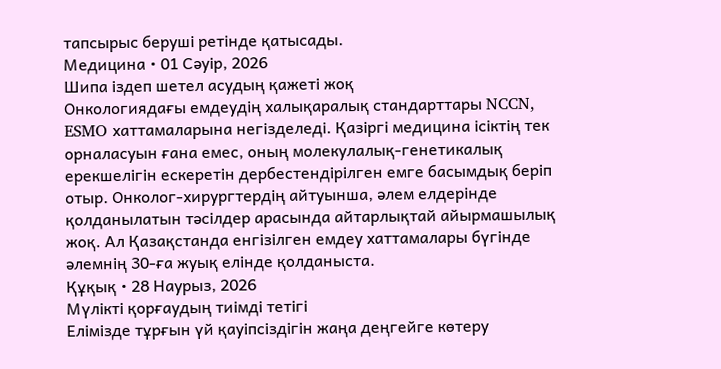тапсырыс беруші ретінде қатысады.
Медицина • 01 Сәуір, 2026
Шипа іздеп шетел асудың қажеті жоқ
Онкологиядағы емдеудің халықаралық стандарттары NCCN, ESMO хаттамаларына негізделеді. Қазіргі медицина ісіктің тек орналасуын ғана емес, оның молекулалық-генетикалық ерекшелігін ескеретін дербестендірілген емге басымдық беріп отыр. Онколог-хирургтердің айтуынша, әлем елдерінде қолданылатын тәсілдер арасында айтарлықтай айырмашылық жоқ. Ал Қазақстанда енгізілген емдеу хаттамалары бүгінде әлемнің 30-ға жуық елінде қолданыста.
Құқық • 28 Наурыз, 2026
Мүлікті қорғаудың тиімді тетігі
Елімізде тұрғын үй қауіпсіздігін жаңа деңгейге көтеру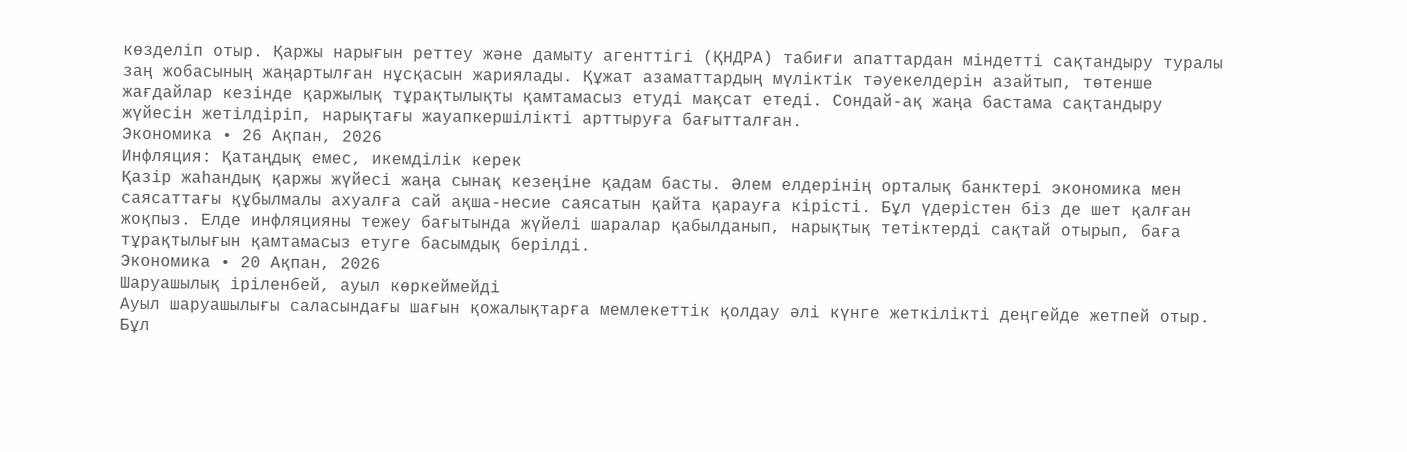көзделіп отыр. Қаржы нарығын реттеу және дамыту агенттігі (ҚНДРА) табиғи апаттардан міндетті сақтандыру туралы заң жобасының жаңартылған нұсқасын жариялады. Құжат азаматтардың мүліктік тәуекелдерін азайтып, төтенше жағдайлар кезінде қаржылық тұрақтылықты қамтамасыз етуді мақсат етеді. Сондай-ақ жаңа бастама сақтандыру жүйесін жетілдіріп, нарықтағы жауапкершілікті арттыруға бағытталған.
Экономика • 26 Ақпан, 2026
Инфляция: Қатаңдық емес, икемділік керек
Қазір жаһандық қаржы жүйесі жаңа сынақ кезеңіне қадам басты. Әлем елдерінің орталық банктері экономика мен саясаттағы құбылмалы ахуалға сай ақша-несие саясатын қайта қарауға кірісті. Бұл үдерістен біз де шет қалған жоқпыз. Елде инфляцияны тежеу бағытында жүйелі шаралар қабылданып, нарықтық тетіктерді сақтай отырып, баға тұрақтылығын қамтамасыз етуге басымдық берілді.
Экономика • 20 Ақпан, 2026
Шаруашылық іріленбей, ауыл көркеймейді
Ауыл шаруашылығы саласындағы шағын қожалықтарға мемлекеттік қолдау әлі күнге жеткілікті деңгейде жетпей отыр. Бұл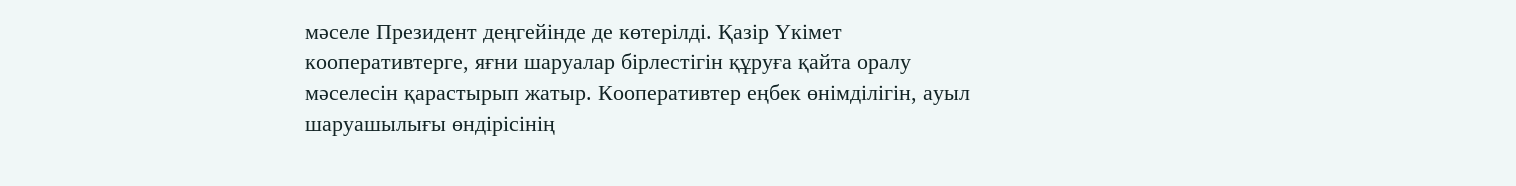мәселе Президент деңгейінде де көтерілді. Қазір Үкімет кооперативтерге, яғни шаруалар бірлестігін құруға қайта оралу мәселесін қарастырып жатыр. Кооперативтер еңбек өнімділігін, ауыл шаруашылығы өндірісінің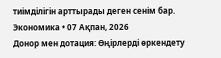тиімділігін арттырады деген сенім бар.
Экономика • 07 Ақпан, 2026
Донор мен дотация: Өңірлерді өркендету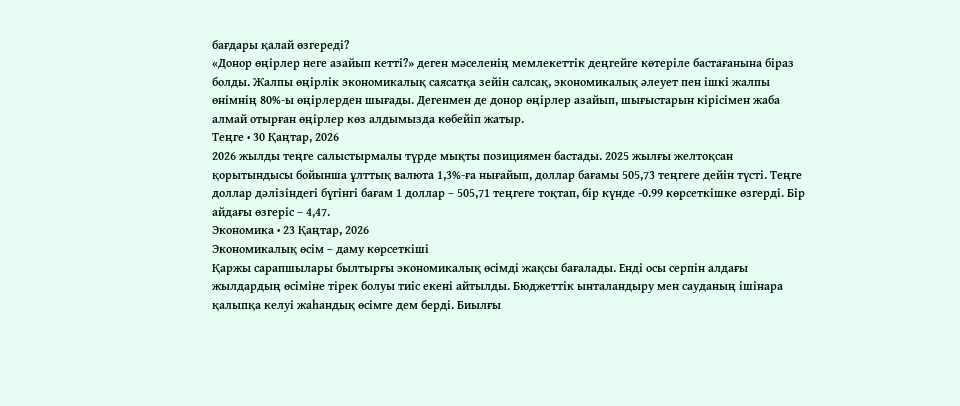бағдары қалай өзгереді?
«Донор өңірлер неге азайып кетті?» деген мәселенің мемлекеттік деңгейге көтеріле бастағанына біраз болды. Жалпы өңірлік экономикалық саясатқа зейін салсақ, экономикалық әлеует пен ішкі жалпы өнімнің 80%-ы өңірлерден шығады. Дегенмен де донор өңірлер азайып, шығыстарын кірісімен жаба алмай отырған өңірлер көз алдымызда көбейіп жатыр.
Теңге • 30 Қаңтар, 2026
2026 жылды теңге салыстырмалы түрде мықты позициямен бастады. 2025 жылғы желтоқсан қорытындысы бойынша ұлттық валюта 1,3%-ға нығайып, доллар бағамы 505,73 теңгеге дейін түсті. Теңге доллар дәлізіндегі бүгінгі бағам 1 доллар – 505,71 теңгеге тоқтап, бір күнде -0.99 көрсеткішке өзгерді. Бір айдағы өзгеріс – 4,47.
Экономика • 23 Қаңтар, 2026
Экономикалық өсім – даму көрсеткіші
Қаржы сарапшылары былтырғы экономикалық өсімді жақсы бағалады. Енді осы серпін алдағы жылдардың өсіміне тірек болуы тиіс екені айтылды. Бюджеттік ынталандыру мен сауданың ішінара қалыпқа келуі жаһандық өсімге дем берді. Биылғы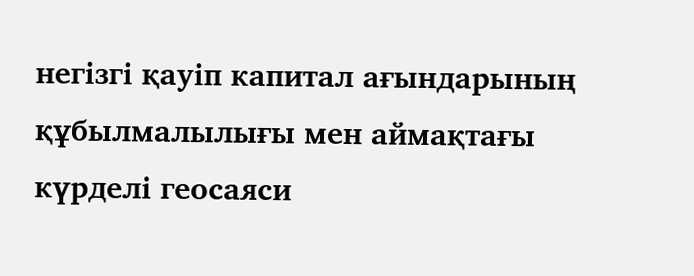негізгі қауіп капитал ағындарының құбылмалылығы мен аймақтағы күрделі геосаяси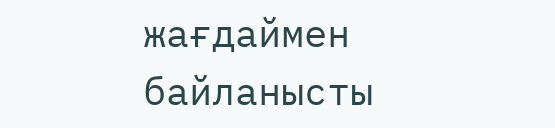жағдаймен байланысты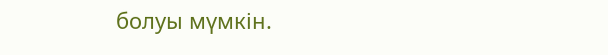болуы мүмкін.